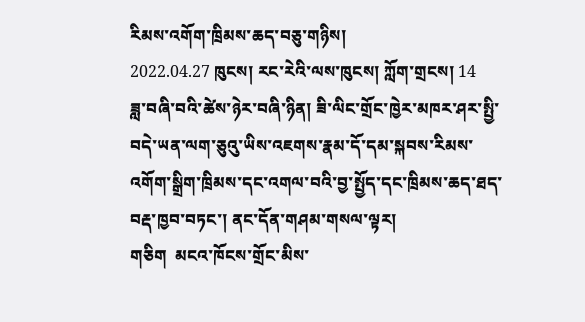རིམས་འགོག་ཁྲིམས་ཆད་བཅུ་གཉིས།
2022.04.27 ཁུངས། རང་རེའི་ལས་ཁུངས། ཀློག་གྲངས། 14
ཟླ་བཞི་བའི་ཚེས་ཉེར་བཞི་ཉིན། ཟི་ལིང་གྲོང་ཁྱེར་མཁར་ཤར་སྤྱི་བདེ་ཡན་ལག་ཅུའུ་ཡིས་འཇགས་རྣམ་དོ་དམ་སྐབས་རིམས་འགོག་སྒྲིག་ཁྲིམས་དང་འགལ་བའི་བྱ་སྤྱོད་དང་ཁྲིམས་ཆད་ཐད་བརྡ་ཁྱབ་བཏང་། ནང་དོན་གཤམ་གསལ་ལྟར།
གཅིག  མངའ་ཁོངས་གྲོང་མིས་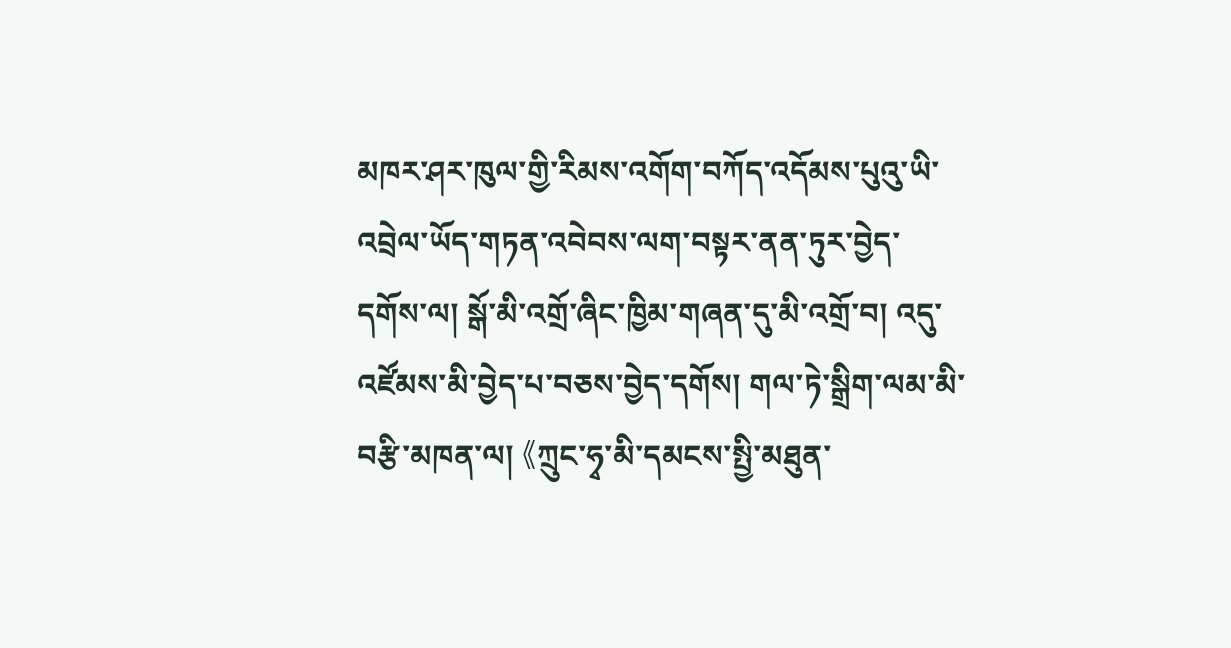མཁར་ཤར་ཁུལ་གྱི་རིམས་འགོག་བཀོད་འདོམས་པུའུ་ཡི་འབྲེལ་ཡོད་གཏན་འབེབས་ལག་བསྟར་ནན་ཏུར་བྱེད་དགོས་ལ། སྒོ་མི་འགྲོ་ཞིང་ཁྱིམ་གཞན་དུ་མི་འགྲོ་བ། འདུ་འཛོམས་མི་བྱེད་པ་བཅས་བྱེད་དགོས། གལ་ཏེ་སྒྲིག་ལམ་མི་བརྩི་མཁན་ལ། 《ཀྲུང་ཧྭ་མི་དམངས་སྤྱི་མཐུན་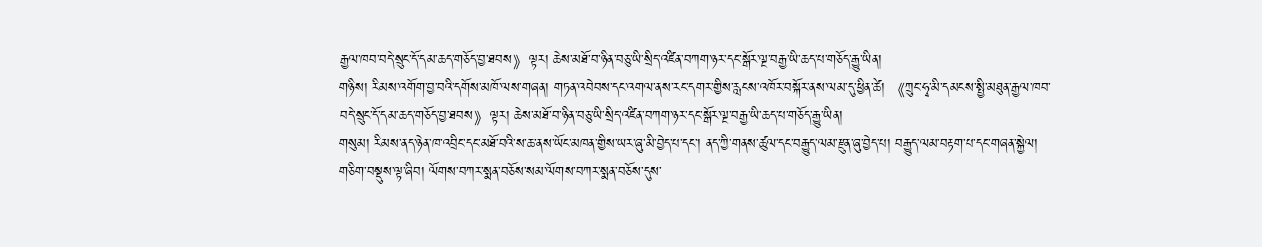རྒྱལ་ཁབ་བདེ་སྲུང་དོ་དམ་ཆད་གཅོད་བྱ་ཐབས》ལྟར། ཆེས་མཐོ་བ་ཉིན་བཅུ་ཡི་སྲིད་འཛིན་བཀག་ཉར་དང་སྒོར་ལྔ་བརྒྱ་ཡི་ཆད་པ་གཅོད་རྒྱུ་ཡིན།
གཉིས། རིམས་འགོག་བྱ་བའི་དགོས་མཁོ་ལས་གཞན། གཏན་འབེབས་དང་འགལ་ནས་རང་དགར་གྱིས་རླངས་འཁོར་བསྐོར་ནས་ལམ་དུ་ཕྱིན་ཚེ། 《ཀྲུང་ཧྭ་མི་དམངས་སྤྱི་མཐུན་རྒྱལ་ཁབ་བདེ་སྲུང་དོ་དམ་ཆད་གཅོད་བྱ་ཐབས》ལྟར། ཆེས་མཐོ་བ་ཉིན་བཅུ་ཡི་སྲིད་འཛིན་བཀག་ཉར་དང་སྒོར་ལྔ་བརྒྱ་ཡི་ཆད་པ་གཅོད་རྒྱུ་ཡིན།
གསུམ། རིམས་ནད་ཉེན་ཁ་འབྲིང་དང་མཐོ་བའི་ས་ཆ་ནས་ཡོང་མཁན་གྱིས་ཡར་ཞུ་མི་བྱེད་པ་དང་། ནད་ཀྱི་གནས་ཚུལ་དང་བརྒྱུད་ལམ་རྫུན་ཞུ་བྱེད་པ། བརྒྱུད་ལམ་བརྟག་པ་དང་གཞན་སྐྱེལ། གཅིག་བསྡུས་ལྟ་ཞིབ། ལོགས་བཀར་སྨན་བཅོས་སམ་ལོགས་བཀར་སྨན་བཅོས་དུས་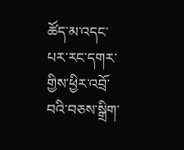ཚོད་མ་འདང་པར་རང་དགར་གྱིས་ཕྱིར་འབྲོ་བའི་བཅས་སྒྲིག་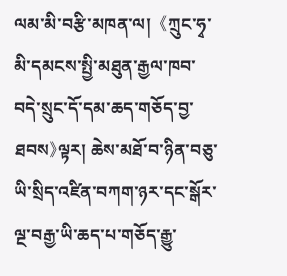ལམ་མི་བརྩི་མཁན་ལ།  《ཀྲུང་ཧྭ་མི་དམངས་སྤྱི་མཐུན་རྒྱལ་ཁབ་བདེ་སྲུང་དོ་དམ་ཆད་གཅོད་བྱ་ཐབས》ལྟར། ཆེས་མཐོ་བ་ཉིན་བཅུ་ཡི་སྲིད་འཛིན་བཀག་ཉར་དང་སྒོར་ལྔ་བརྒྱ་ཡི་ཆད་པ་གཅོད་རྒྱུ་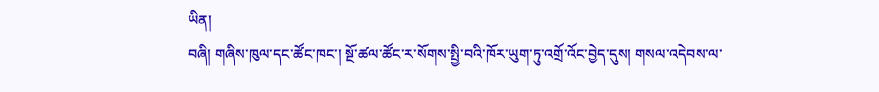ཡིན།
བཞི། གཞིས་ཁུལ་དང་ཚོང་ཁང་། སྔོ་ཚལ་ཚོང་ར་སོགས་སྤྱི་བའི་ཁོར་ཡུག་ཏུ་འགྲོ་འོང་བྱེད་དུས། གསལ་འདེབས་ལ་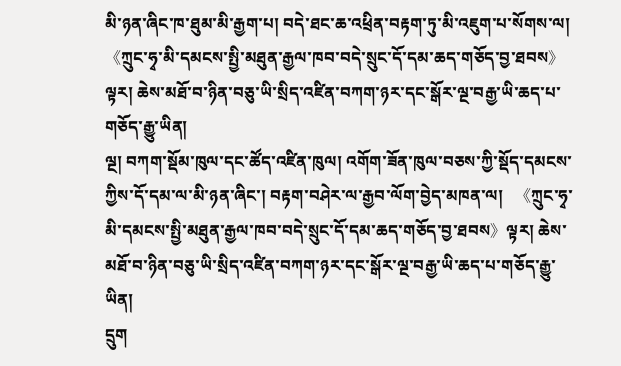མི་ཉན་ཞིང་ཁ་ཐུམ་མི་རྒྱག་པ། བདེ་ཐང་ཆ་འཕྲིན་བརྟག་ཏུ་མི་འཇུག་པ་སོགས་ལ།  《ཀྲུང་ཧྭ་མི་དམངས་སྤྱི་མཐུན་རྒྱལ་ཁབ་བདེ་སྲུང་དོ་དམ་ཆད་གཅོད་བྱ་ཐབས》ལྟར། ཆེས་མཐོ་བ་ཉིན་བཅུ་ཡི་སྲིད་འཛིན་བཀག་ཉར་དང་སྒོར་ལྔ་བརྒྱ་ཡི་ཆད་པ་གཅོད་རྒྱུ་ཡིན།
ལྔ། བཀག་སྡོམ་ཁུལ་དང་ཚོད་འཛིན་ཁུལ། འགོག་ཟོན་ཁུལ་བཅས་ཀྱི་སྡོད་དམངས་ཀྱིས་དོ་དམ་ལ་མི་ཉན་ཞིང་། བརྟག་བཤེར་ལ་རྒྱབ་ལོག་བྱེད་མཁན་ལ།   《ཀྲུང་ཧྭ་མི་དམངས་སྤྱི་མཐུན་རྒྱལ་ཁབ་བདེ་སྲུང་དོ་དམ་ཆད་གཅོད་བྱ་ཐབས》ལྟར། ཆེས་མཐོ་བ་ཉིན་བཅུ་ཡི་སྲིད་འཛིན་བཀག་ཉར་དང་སྒོར་ལྔ་བརྒྱ་ཡི་ཆད་པ་གཅོད་རྒྱུ་ཡིན།
དྲུག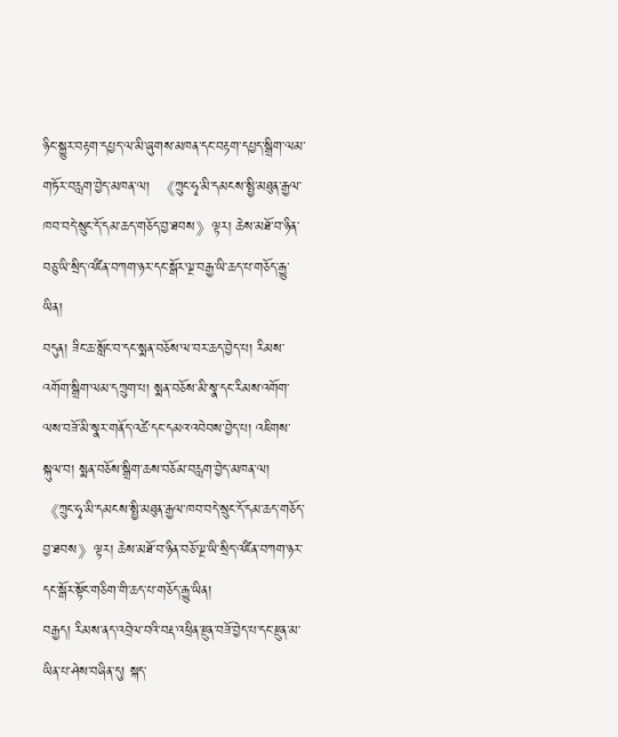ཉིང་སྐྱུར་བརྟག་དཔྱད་ལ་མི་ཞུགས་མཁན་དང་བརྟག་དཔྱད་སྒྲིག་ལམ་གཏོར་བརླག་བྱེད་མཁན་ལ།  《ཀྲུང་ཧྭ་མི་དམངས་སྤྱི་མཐུན་རྒྱལ་ཁབ་བདེ་སྲུང་དོ་དམ་ཆད་གཅོད་བྱ་ཐབས》ལྟར། ཆེས་མཐོ་བ་ཉིན་བཅུ་ཡི་སྲིད་འཛིན་བཀག་ཉར་དང་སྒོར་ལྔ་བརྒྱ་ཡི་ཆད་པ་གཅོད་རྒྱུ་ཡིན།
བདུན། ཟིང་ཆ་སློང་བ་དང་སྨན་བཅོས་ལ་བར་ཆད་བྱེད་པ། རིམས་འགོག་སྒྲིག་ལམ་དཀྲུག་པ། སྨན་བཅོས་མི་སྣ་དང་རིམས་འགོག་ལས་བཟོ་མི་སྣར་གནོད་འཚེ་དང་དམའ་འབེབས་བྱེད་པ། འཇིགས་སྐུལ་བ། སྨན་བཅོས་སྒྲིག་ཆས་བཅོམ་བརླག་བྱེད་མཁན་ལ།  《ཀྲུང་ཧྭ་མི་དམངས་སྤྱི་མཐུན་རྒྱལ་ཁབ་བདེ་སྲུང་དོ་དམ་ཆད་གཅོད་བྱ་ཐབས》ལྟར། ཆེས་མཐོ་བ་ཉིན་བཅོ་ལྔ་ཡི་སྲིད་འཛིན་བཀག་ཉར་དང་སྒོར་སྟོང་གཅིག་གི་ཆད་པ་གཅོད་རྒྱུ་ཡིན།
བརྒྱད། རིམས་ནད་འབྲེལ་བའི་བརྡ་འཕྲིན་རྫུན་བཟོ་བྱེད་པ་དང་རྫུན་མ་ཡིན་པ་ཤེས་བཞིན་དུ། སྐད་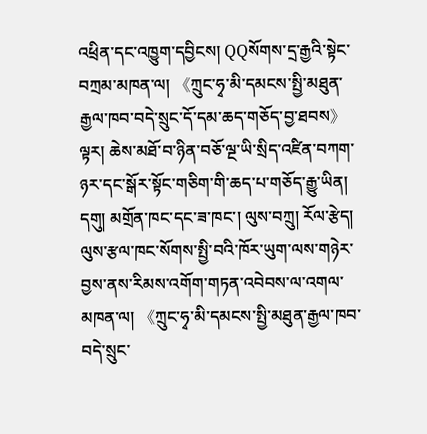འཕྲིན་དང་འཁྱུག་དབྱིངས། QQསོགས་དྲ་རྒྱའི་སྟེང་བཀྲམ་མཁན་ལ། 《ཀྲུང་ཧྭ་མི་དམངས་སྤྱི་མཐུན་རྒྱལ་ཁབ་བདེ་སྲུང་དོ་དམ་ཆད་གཅོད་བྱ་ཐབས》ལྟར། ཆེས་མཐོ་བ་ཉིན་བཅོ་ལྔ་ཡི་སྲིད་འཛིན་བཀག་ཉར་དང་སྒོར་སྟོང་གཅིག་གི་ཆད་པ་གཅོད་རྒྱུ་ཡིན།
དགུ། མགྲོན་ཁང་དང་ཟ་ཁང་། ལུས་བཀྲུ། རོལ་རྩེད། ལུས་རྩལ་ཁང་སོགས་སྤྱི་བའི་ཁོར་ཡུག་ལས་གཉེར་བྱས་ནས་རིམས་འགོག་གཏན་འབེབས་ལ་འགལ་མཁན་ལ། 《ཀྲུང་ཧྭ་མི་དམངས་སྤྱི་མཐུན་རྒྱལ་ཁབ་བདེ་སྲུང་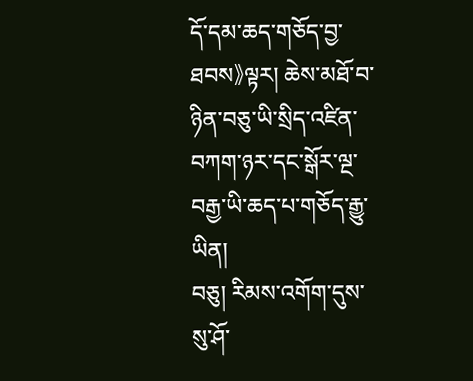དོ་དམ་ཆད་གཅོད་བྱ་ཐབས》ལྟར། ཆེས་མཐོ་བ་ཉིན་བཅུ་ཡི་སྲིད་འཛིན་བཀག་ཉར་དང་སྒོར་ལྔ་བརྒྱ་ཡི་ཆད་པ་གཅོད་རྒྱུ་ཡིན།
བཅུ། རིམས་འགོག་དུས་སུ་ཤོ་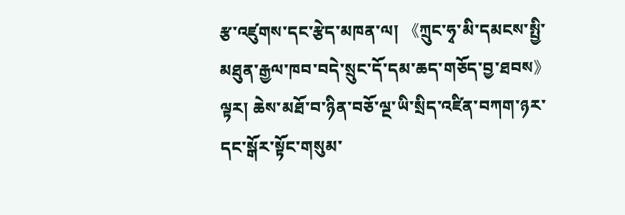རྩ་འཛུགས་དང་རྩེད་མཁན་ལ། 《ཀྲུང་ཧྭ་མི་དམངས་སྤྱི་མཐུན་རྒྱལ་ཁབ་བདེ་སྲུང་དོ་དམ་ཆད་གཅོད་བྱ་ཐབས》ལྟར། ཆེས་མཐོ་བ་ཉིན་བཅོ་ལྔ་ཡི་སྲིད་འཛིན་བཀག་ཉར་དང་སྒོར་སྟོང་གསུམ་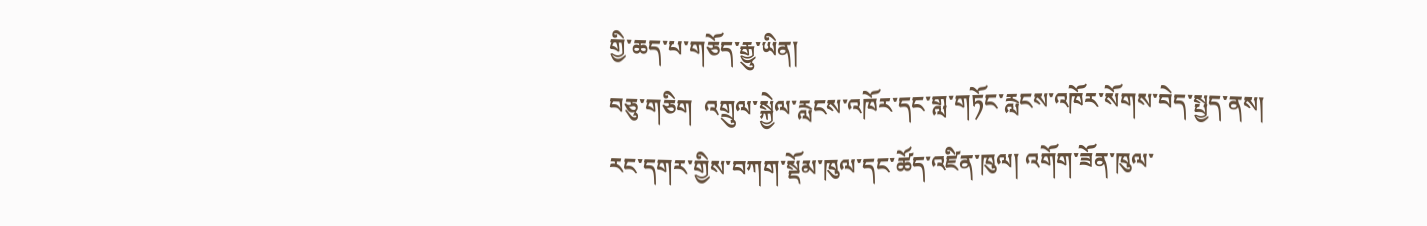གྱི་ཆད་པ་གཅོད་རྒྱུ་ཡིན།
བཅུ་གཅིག  འགྲུལ་སྐྱེལ་རླངས་འཁོར་དང་གླ་གཏོང་རླངས་འཁོར་སོགས་བེད་སྤྱད་ནས། རང་དགར་གྱིས་བཀག་སྡོམ་ཁུལ་དང་ཚོད་འཛིན་ཁུལ། འགོག་ཟོན་ཁུལ་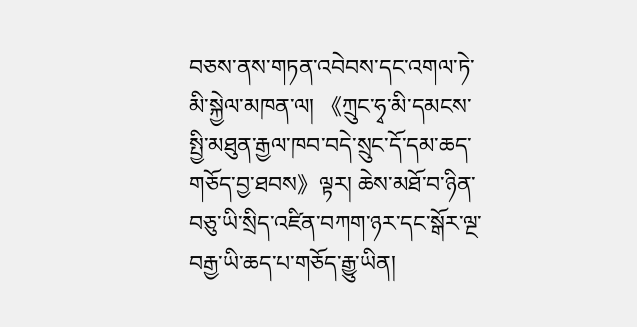བཅས་ནས་གཏན་འབེབས་དང་འགལ་ཏེ་མི་སྐྱེལ་མཁན་ལ། 《ཀྲུང་ཧྭ་མི་དམངས་སྤྱི་མཐུན་རྒྱལ་ཁབ་བདེ་སྲུང་དོ་དམ་ཆད་གཅོད་བྱ་ཐབས》ལྟར། ཆེས་མཐོ་བ་ཉིན་བཅུ་ཡི་སྲིད་འཛིན་བཀག་ཉར་དང་སྒོར་ལྔ་བརྒྱ་ཡི་ཆད་པ་གཅོད་རྒྱུ་ཡིན།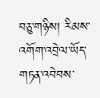བཅུ་གཉིས། རིམས་འགོག་འབྲེལ་ཡོད་གཏན་འབེབས་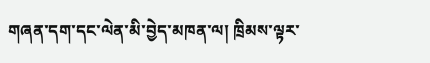གཞན་དག་དང་ལེན་མི་བྱེད་མཁན་ལ། ཁྲིམས་ལྟར་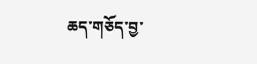ཆད་གཅོད་བྱ་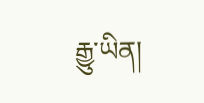རྒྱུ་ཡིན།